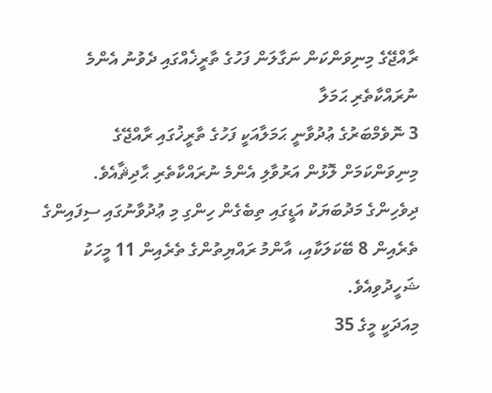ރާއްޖޭގެ މިނިވަންކަން ނަގާލަން ފަހުގެ ތާރީޚެއްގައި ދެވުނު އެންމެ ނުރައްކާތެރި ޙަމަލާ
3 ނޮވެމްބަރުގެ ޢުދުވާނީ ޙަމަލާއަކީ ފަހުގެ ތާރީޚުގައި ރާއްޖޭގެ މިނިވަންކަމަށް ލޮޅުން އަރުވާލި އެންމެ ނުރައްކާތެރި ޙާދިޘާއެވެ. ދިވެހިންގެ މަދުބަޔަކު އަޑީގައި ތިބެގެން ހިންގި މި ޢުދުވާނުގައި ސިފައިންގެ ތެރެއިން 8 ބޭކަލަކާއި، އާންމު ރައްޔިތުންގެ ތެރެއިން 11 މީހަކު ޝަހީދުވިއެވެ.
މިއަދަކީ މީގެ 35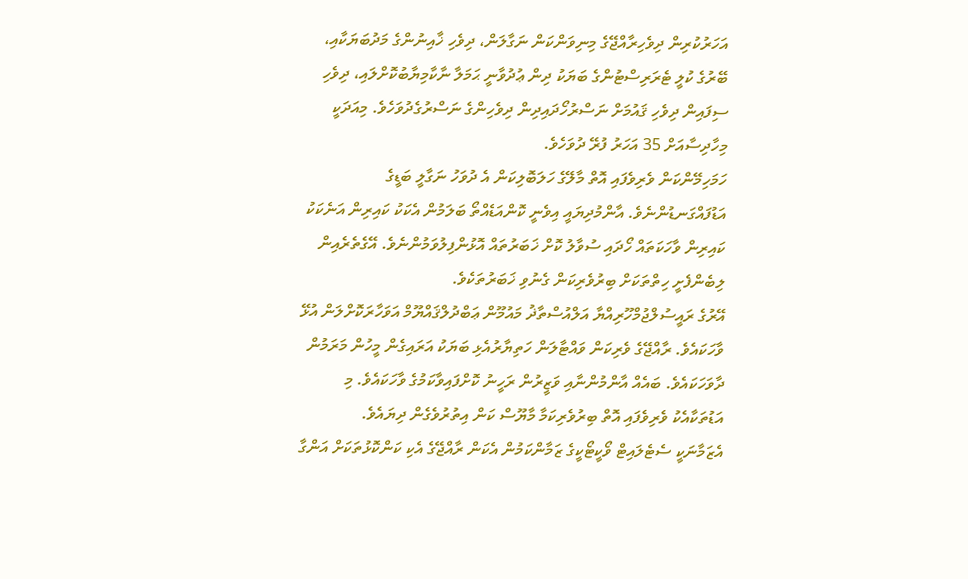އަހަރުކުރިން ދިވެހިރާއްޖޭގެ މިނިވަންކަން ނަގާލަން، ދިވެހި ޚާއިނުންގެ މަދުބަޔަކާއި، ބޭރުގެ ކުލީ ޓެރަރިސްޓުންގެ ބަޔަކު ދިން ޢުދުވާނީ ޙަމަލާ ނާކާމިޔާބުކޮށްލައި، ދިވެހި ސިފައިން ދިވެހި ޤައުމަށް ނަސްރުހޯދައިދިން ދިވެހިންގެ ނަސްރުގެދުވަހެވެ. މިއަދަކީ މިހާދިސާއަށް 35 އަހަރު ފުރޭ ދުވަހެވެ.
ހަމަހިމޭންކަން ވެރިވެފައި އޮތް މާލޭގެ ހަލަބޮލިކަން އެ ދުވަހު ނަގާލީ ބަޑީގެ އަޑުފައްގަނޑުންނެވެ. އާންމުދިޔައީ އިވެނީ ކޮންއަޑެއްތޯ ބަލަމުން އެކަކު ކައިރިން އަނެކަކު ކައިރިން ވާހަކަތައް ހޯދައި ސުވާލު ކޮށް ޚަބަރުތައް އޮޅުންފިލުވަމުންނެވެ. އޭގެތެރެއިން ލިބެންފެށީ ހިތްތަކަށް ބިރުވެރިކަން ގެނުވި ޚަބަރުތަކެވެ.
އޭރުގެ ރައީސުލްޖުމްހޫރިއްޔާ އަލްއުސްތާޛު މައުމޫން ޢަބްދުލްޤައްޔޫމް އަވަހާރަކޮށްލަން އުޅޭ ވާހަކައެވެ. ރާއްޖޭގެ ވެރިކަން ވައްޓާލަން ހަތިޔާރުއެޅި ބަޔަކު އަރައިގެން މީހުން މަރަމުން ދާވަހަކައެވެ. ބައެއް އާންމުންނާއި ވަޒީރުން ރަހީނު ކޮށްފައިވާކަމުގެ ވާހަކައެވެ. މި އަޑުތަކާއެކު ވެރިވެފައި އޮތް ބިރުވެރިކަމާ މާޔޫސް ކަން އިތުރުވެގެން ދިޔައެވެ.
އެޒަމާނަކީ ސެޓެލައިޓް ވޯކީޓޯކީގެ ޒަމާންކަމުން އެކަން ރާއްޖޭގެ އެކި ކަންކޮޅުތަކަށް އަންގާ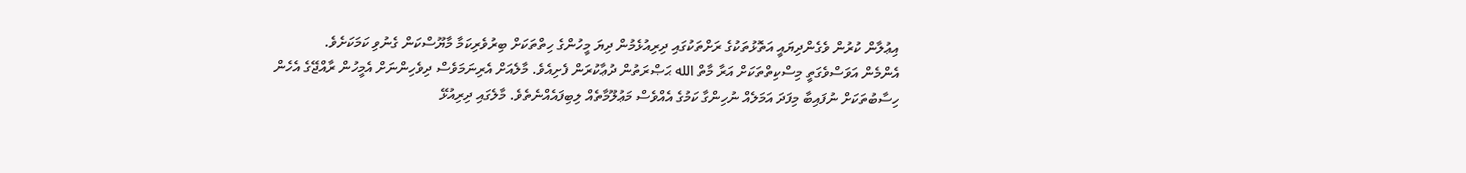އިޢުލާން ކުރުން ވެގެންދިޔައީ އަތޮޅުތަކުގެ ރަށްތަކުގައި ދިރިއުޅެމުން ދިޔަ މީހުންގެ ހިތްތަކަށް ބިރުވެރިކަމާ މާޔޫސްކަން ގެނުވި ކަމަކަށެވެ.
އެންމެން އަވަސްވެގަތީ މިސްކިތްތަކަށް އަރާ މާތް الله ޙަޞްރަތުން ދުޢާކުރަން ފެށިއެވެ. މާލެއަށް އެރިނަމަވެސް ދިވެހިންނަށް އެމީހުން ރާއްޖޭގެ އެހެން ހިސާބުތަކަށް ނުފައިބާ މިފަދަ އަމަލެއް ނުހިންގާ ކަމުގެ އެއްވެސް މަޢުލޫމާތެއް ލިބިފައެއްނެތެވެ. މާލެގައި ދިރިއުޅޭ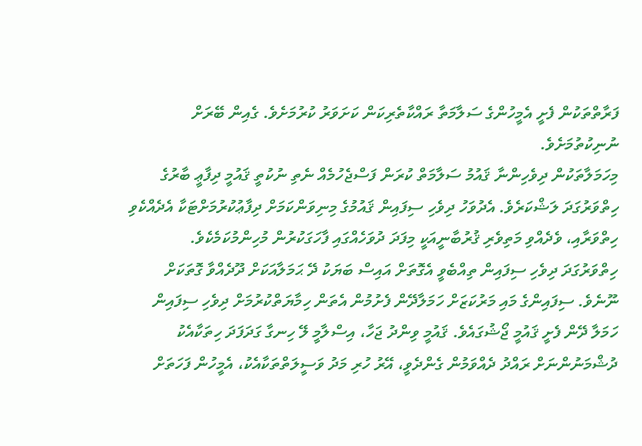ފަރާތްތަކުން ފެށީ އެމީހުންގެ ސަލާމަތާ ރައްކާތެރިކަން ކަށަވަރު ކުރުމަށެވެ. ގެއިން ބޭރަށް ނުނިކުތުމަށެވެ.
މިހަމަލާތަކުން ދިވެހިންނާ ޤައުމު ސަލާމަތް ކުރަން ފަސްޖެހުމެއް ނެތި ނުކުތީ ޤައުމީ ދިފާޢީ ބާރުގެ ހިތްވަރުގަދަ ލަޝްކަރެވެ. އެދުވަހު ދިވެހި ސިފައިން ޤައުމުގެ މިނިވަންކަމަށް ދިފާޢުކުރުމަށްޓަކާ އެދެއްކެވި ހިތްވަރާއި، ވެދެއްވި މަތިވެރި ޤުރުބާނީއަކީ މިފަދަ ދުވަހެއްގައި ފާހަގަކުރުން މުހިންމުކަމެކެވެ.
ހިތްވަރުގަދަ ދިވެހި ސިފައިން ތިއްބެވީ އެގޮތަށް އައިސް ބަޔަކު ދޭ ޙަމަލާއަކަށް ދޫދެއްވާ ގޮތަކަށް ނޫނެވެ. ސިފައިންގެ މައި މަރުކަޒަށް ހަމަލާދޭން ފެށުމުން އެތަން ހިމާޔަތްކުރުމަށް ދިވެހި ސިފައިން ހަމަލާ ދޭން ފެށީ ޤައުމީ ޖޯޝުގައެވެ. ޤައުމީ ވިންދު ޖަހާ، އިސްލާމީ ލޭ ހިނގާ ގަދަފަދަ ހިތަކާއެކު ދުޝްމަނުންނަށް ރައްދު ދެއްވަމުން ގެންދެވީ، އޭރު ހުރި މަދު ވަސީލަތްތަކާއެކު، އެމީހުން ފަހަތަށް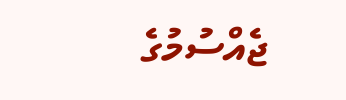ޖެއްސުމުގެ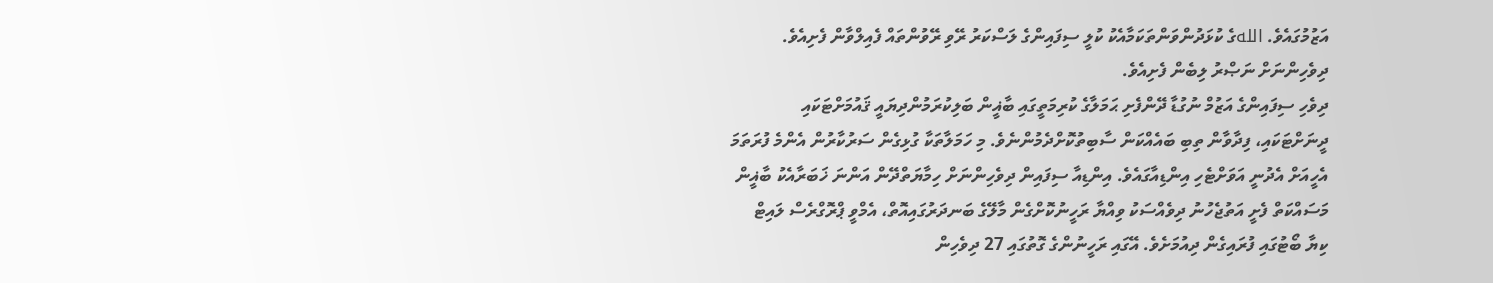އަޒުމުގައެވެ. اللهގެ ކުޅަދުންވަންތަކަމާއެކު ކުލީ ސިފައިންގެ ލަސްކަރު ރޭވި ރޭވުންތައް ފެއިލްވާން ފެށިއެވެ. ދިވެހިންނަށް ނަޞްރު ލިބެން ފެށިއެވެ.
ދިވެހި ސިފައިންގެ އަޒުމް ނުގުޑާ ދޭންފެށި ޙަމަލާގެ ކުރިމަތީގައި ބާޣީން ބަލިކުރަމުންދިޔައީ ޤައުމަށްޓަކައި ދީނަށްޓަކައި، ފިދާވާން ތިބި ބައެއްކަން ސާބިތުކޮށްދެމުންނެވެ. މި ހަމަލާތަކާ ގުޅިގެން ސަރުކާރުން އެންމެ ފުރަތަމަ އެހީއަށް އެދުނީ އަވަށްޓެހި އިންޑިއާގައެވެ. އިންޑިއާ ސިފައިން ދިވެހިންނަށް ހިމާޔަތްދޭން އަންނަ ޚަބަރާއެކު ބާޣީން މަސައްކަތް ފެށީ އަތުޖެހުނު ދިވެއްސަކު ވިއްޔާ ރަހީނުކޮށްގެން މާލޭގެ ބަނދަރުގައިއޮތް، އެމްވީ ޕްރޮގްރެސް ލައިޓް ކިޔާ ބޯޓުގައި ފުރައިގެން ދިއުމަށެވެ. އޭގައި ރަހީނުންގެ ގޮތުގައި 27 ދިވެހިން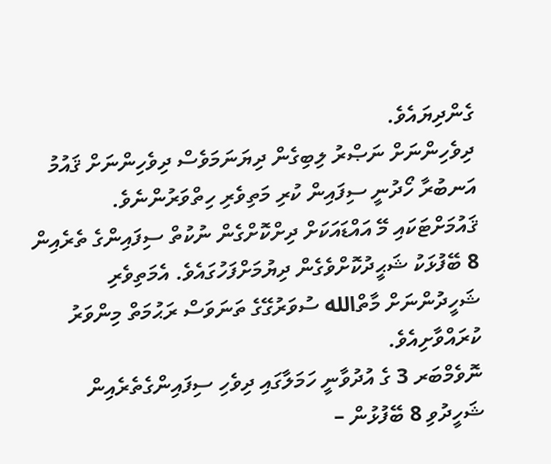ގެންދިޔައެވެ.
ދިވެހިންނަށް ނަޞްރު ލިބިގެން ދިޔަނަމަވެސް ދިވެހިންނަށް ޤައުމު އަނބުރާ ހޯދުނީ ސިފައިން ކުރި މަތިވެރި ހިތްވަރުންނެވެ. ޤައުމަށްޓަކައި މޭ އައްޑައަކަށް ދިށްކޮށްގެން ނުކުތް ސިފައިންގެ ތެރެއިން 8 ބޭފުޅަކު ޝަޙީދުކޮށްވެގެން ދިޔުމަށްފަހުގައެވެ. އެމަތިވެރި ޝަހީދުންނަށް މާތްالله ސުވަރުގޭގެ ތަނަވަސް ރަޙުމަތް މިންވަރު ކުރައްވާށިއެވެ.
ނޮވެމްބަރ 3 ގެ އުދުވާނީ ހަމަލާގައި ދިވެހި ސިފައިންގެތެރެއިން ޝަހީދުވި 8 ބޭފުޅުން –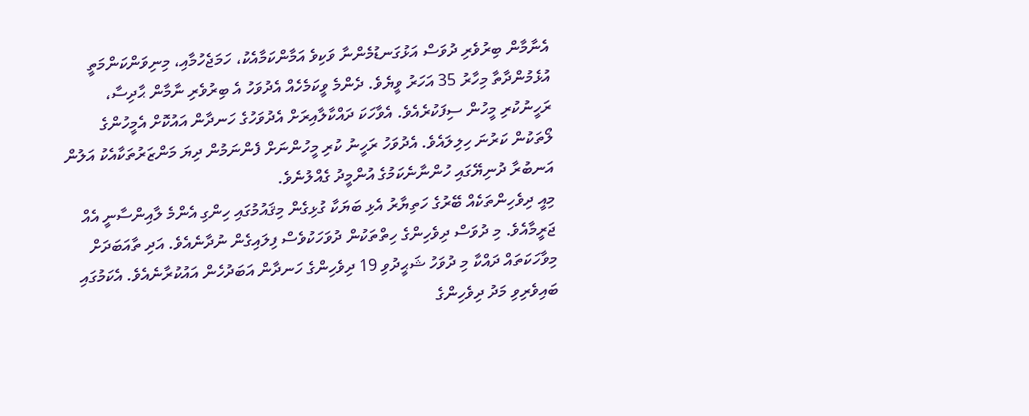އެނާމާން ބިރުވެރި ދުވަސް އަޅުގަނޑުމެންނާ ވަކިވެ އަމާންކަމާއެކު، ހަމަޖެހުމާއި، މިނިވަންކަންމަތީ އުޅެމުންދާތާ މިހާރު 35 އަހަރު ވީޔެވެ. ދެންމެ ވީކަމެހެއް އެދުވަހު އެ ބިރުވެރި ނާމާން ޙާދިސާ، ރަހީނުކުރި މީހުން ސިފަކުރެއެވެ. އެވާހަކަ ދައްކާލާއިރަށް އެދުވަހުގެ ހަނދާން އައުކޮށް އެމީހުންގެ ލޯތަކުން ކަރުނަ ހިލިލައެވެ. އެދުވަހު ރަހީނު ކުރި މީހުންނަށް ފެންނަމުން ދިޔަ މަންޒަރުތަކާއެކު އަލުން އަނބުރާ ދުނިޔޭގައި ހުންނާނެކަމުގެ އުންމީދު ގެއްލުނެވެ.
މިއީ ދިވެހިންތަކެއް ބޭރުގެ ހަތިޔާރު އެޅި ބަޔަކާ ގުޅިގެން މިޤައުމުގައި ހިންގި އެންމެ ލާއިންސާނީ އެއް ޖަރީމާއެވެ. މި ދުވަސް ދިވެހިންގެ ހިތްތަކުން ދުވަހަކުވެސް ފިލައިގެން ނުދާނެއެވެ. އަދި ތާއަބަދަށް މިވާހަކަތައް ދައްކާ މި ދުވަހު ޝަޙީދުވި 19 ދިވެހިންގެ ހަނދާން އަބަދުހެން އައުކުރާނެއެވެ. އެކަމުގައި ބައިވެރިވި މަދު ދިވެހިންގެ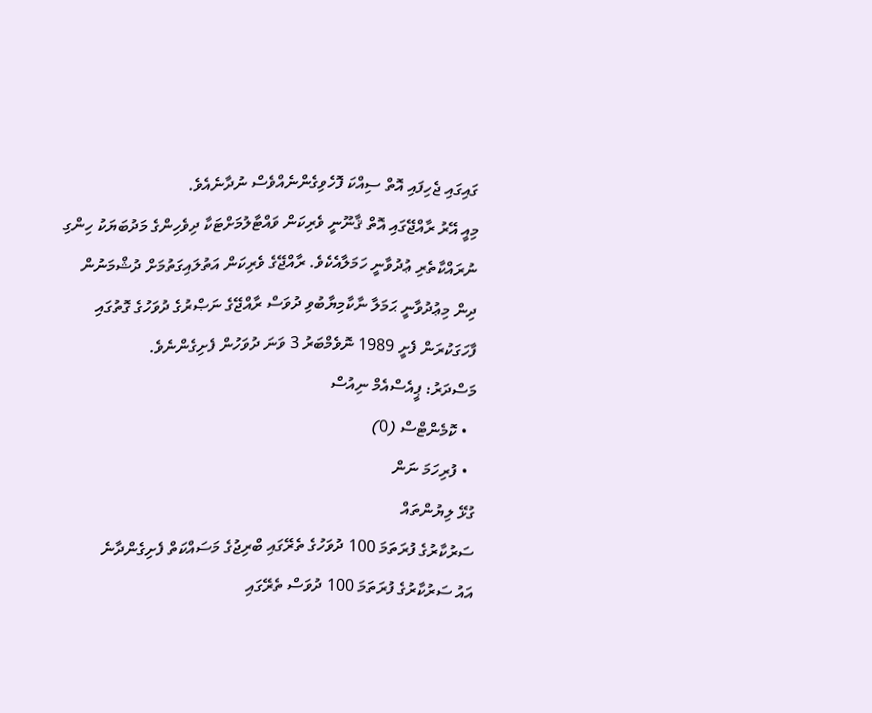ގައިގައި ޖެހިފައި އޮތް ސިއްކަ ފޮހެވިގެންނެއްވެސް ނުދާނެއެވެ.
މިއީ އޭރު ރާއްޖޭގައި އޮތް ޤާނޫނީ ވެރިކަން ވައްޓާލުމަށްޓަކާ ދިވެހިންގެ މަދުބަޔަކު ހިންގި ނުރައްކާތެރި ޢުދުވާނީ ހަމަލާއެކެވެ. ރާއްޖޭގެ ވެރިކަން އަތުލައިގަތުމަށް ދުޝްމަނުން ދިން މިޢުދުވާނީ ޙަމަލާ ނާކާމިޔާބުވި ދުވަސް ރާއްޖޭގެ ނަޞްރުގެ ދުވަހުގެ ގޮތުގައި ފާހަގަކުރަން ފެށީ 1989 ނޮވެމްބަރު 3 ވަނަ ދުވަހުން ފެށިގެންނެވެ.
މަސްދަރު: ޕީއެސްއެމް ނިއުސް
  • ކޮމެންޓްސް (0)
  • ފުރިހަމަ ނަން
ގުޅޭ ލިޔުންތައް
ސަރުކާރުގެ ފުރަތަމަ 100 ދުވަހުގެ ތެރޭގައި ބްރިޖުގެ މަސައްކަތް ފެށިގެންދާނެ
އައު ސަރުކާރުގެ ފުރަތަމަ 100 ދުވަސް ތެރޭގައި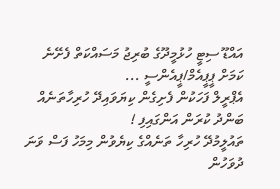އައްޑޫ ސިޓީ ހުޅުމީދޫގެ ބުރިޖު މަސައްކަތް ފެށޭނެ ކަމަށް ޕީޕީއެމް/ޕީއެންސީ ...
އެޕްރީލް ފަހަކުން ފެށިގެން ކިޔަވައިދޭ ހުރިހާތަނެއް ބަންދު ކުރަން އަންގައިފި !
ތައުލީމުދޭ ހުރިހާ ތަނެއްގެ ކިޔެވުން މިމަހު ފަސް ވަނަ ދުވަހުން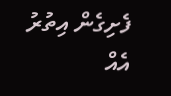ފެށިގެން އިތުރު އެއް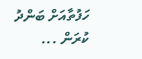ހަފުތާއަށް ބަންދު ކުރަން ...